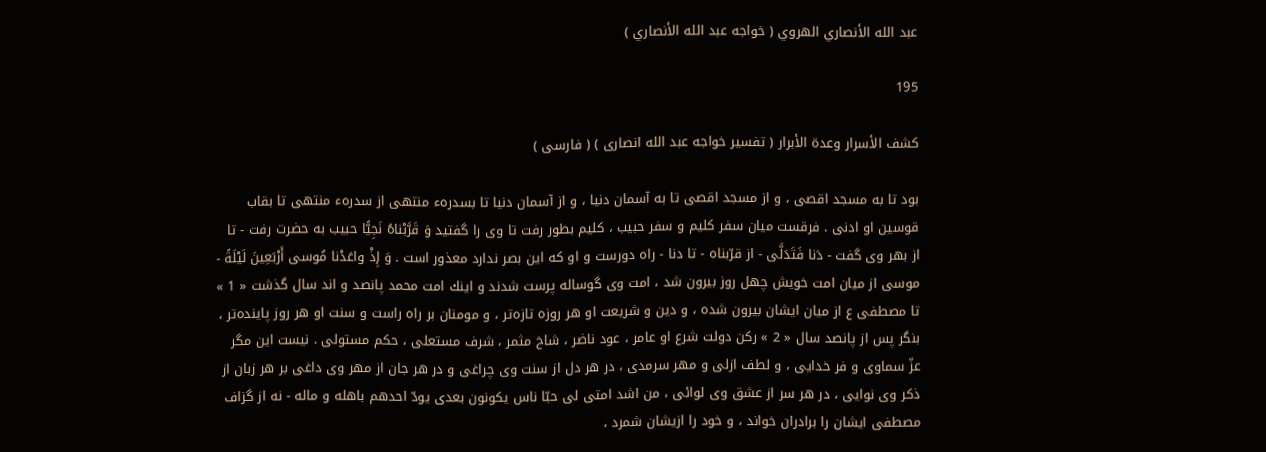عبد الله الأنصاري الهروي ( خواجه عبد الله الأنصاري )

195

كشف الأسرار وعدة الأبرار ( تفسير خواجه عبد الله انصارى ) ( فارسى )

بود تا به مسجد اقصى ، و از مسجد اقصى تا به آسمان دنيا ، و از آسمان دنيا تا بسدرهء منتهى از سدرهء منتهى تا بقاب قوسين او ادنى . فرقست ميان سفر كليم و سفر حبيب ، كليم بطور رفت تا وى را گفتيد وَ قَرَّبْناهُ نَجِيًّا حبيب به حضرت رفت - تا از بهر وى گفت - دَنا فَتَدَلَّى - از قرّبناه - تا دنا - راه دورست و او كه اين بصر ندارد معذور است . وَ إِذْ واعَدْنا مُوسى أَرْبَعِينَ لَيْلَةً - موسى از ميان امت خويش چهل روز بيرون شد ، امت وى گوساله پرست شدند و اينك امت محمد پانصد و اند سال گذشت « 1 » تا مصطفى ع از ميان ايشان بيرون شده ، و دين و شريعت او هر روزه تازه‌تر ، و مومنان بر راه راست و سنت او هر روز پاينده‌تر ، بنگر پس از پانصد سال « 2 » ركن دولت شرع او عامر ، عود ناضر ، شاخ مثمر ، شرف مستعلى ، حكم مستولى . نيست اين مگر عزّ سماوى و فر خدايى ، و لطف ازلى و مهر سرمدى ، در هر دل از سنت وى چراغى و در هر جان از مهر وى داغى بر هر زبان از ذكر وى نوايى ، در هر سر از عشق وى لوائى ، من اشد امتى لى حبّا ناس يكونون بعدى يودّ احدهم باهله و ماله - نه از گزاف مصطفى ايشان را برادران خواند ، و خود را ازيشان شمرد ،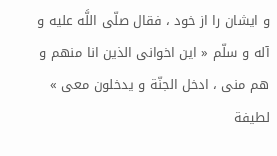و ايشان را از خود ، فقال صلّى اللَّه عليه و آله و سلّم « اين اخوانى الذين انا منهم و هم منى ، ادخل الجنّة و يدخلون معى » لطيفة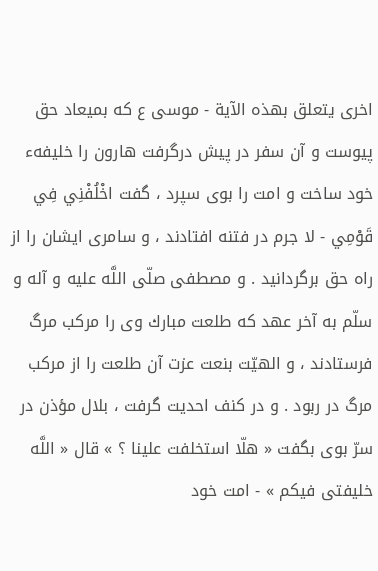اخرى يتعلق بهذه الآية - موسى ع كه بميعاد حق پيوست و آن سفر در پيش درگرفت هارون را خليفهء خود ساخت و امت را بوى سپرد ، گفت اخْلُفْنِي فِي قَوْمِي - لا جرم در فتنه افتادند ، و سامرى ايشان را از راه حق برگردانيد . و مصطفى صلّى اللَّه عليه و آله و سلّم به آخر عهد كه طلعت مبارك وى را مركب مرگ فرستادند ، و الهيّت بنعت عزت آن طلعت را از مركب مرگ در ربود . و در كنف احديت گرفت ، بلال مؤذن در سرّ بوى بگفت « هلّا استخلفت علينا ؟ » قال « اللَّه خليفتى فيكم » - امت خود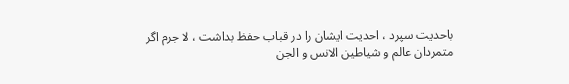باحديت سپرد ، احديت ايشان را در قباب حفظ بداشت ، لا جرم اگر متمردان عالم و شياطين الانس و الجن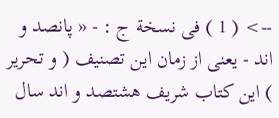--> ( 1 ) فى نسخة ج : - « پانصد و اند - يعنى از زمان اين تصنيف ( و تحرير ) اين كتاب شريف هشتصد و اند سال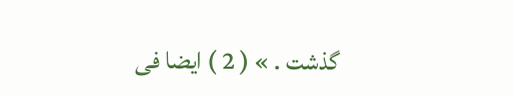گذشت . » ( 2 ) ايضا فى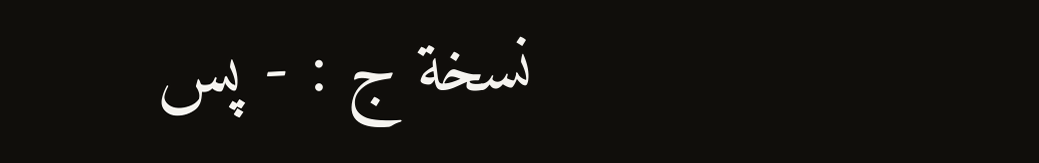نسخة ج : - پس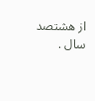از هشتصد سال .